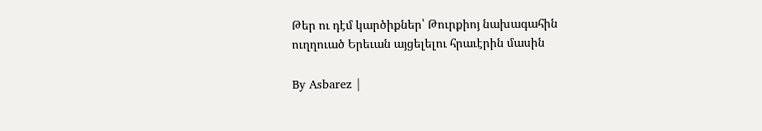Թեր ու դէմ կարծիքներ՝ Թուրքիոյ նախագահին ուղղուած Երեւան այցելելու հրաւէրին մասին

By Asbarez |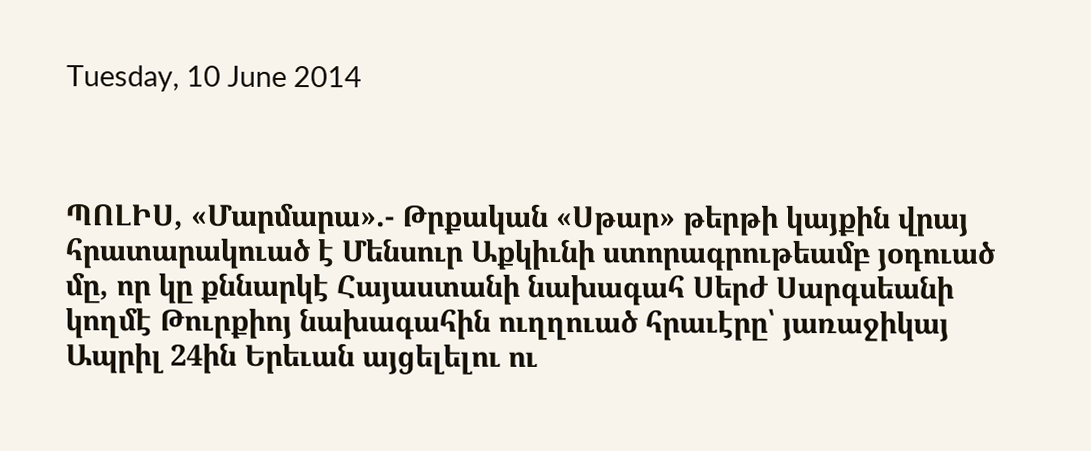Tuesday, 10 June 2014



ՊՈԼԻՍ, «Մարմարա».- Թրքական «Սթար» թերթի կայքին վրայ հրատարակուած է Մենսուր Աքկիւնի ստորագրութեամբ յօդուած մը, որ կը քննարկէ Հայաստանի նախագահ Սերժ Սարգսեանի կողմէ Թուրքիոյ նախագահին ուղղուած հրաւէրը՝ յառաջիկայ Ապրիլ 24ին Երեւան այցելելու ու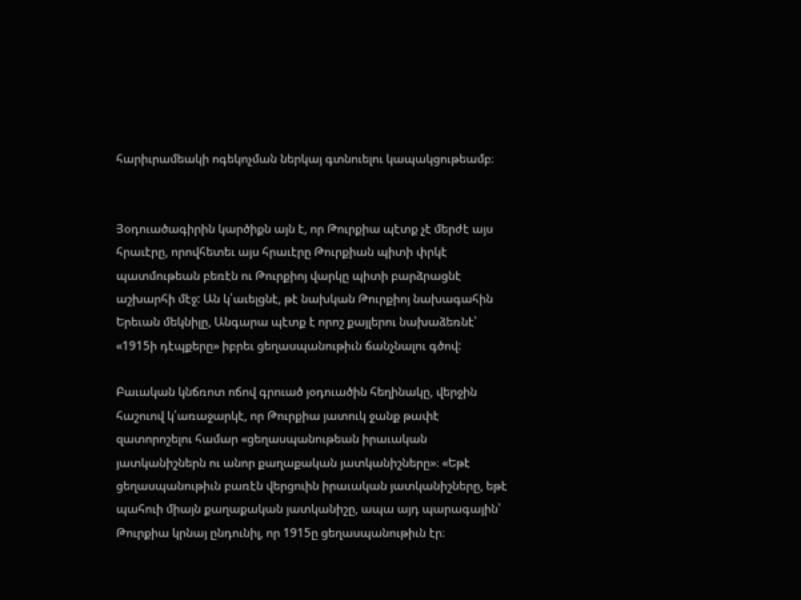հարիւրամեակի ոգեկոչման ներկայ գտնուելու կապակցութեամբ։


Յօդուածագիրին կարծիքն այն է, որ Թուրքիա պէտք չէ մերժէ այս հրաւէրը, որովհետեւ այս հրաւէրը Թուրքիան պիտի փրկէ պատմութեան բեռէն ու Թուրքիոյ վարկը պիտի բարձրացնէ աշխարհի մէջ: Ան կ՛աւելցնէ, թէ նախկան Թուրքիոյ նախագահին Երեւան մեկնիլը, Անգարա պէտք է որոշ քայլերու նախաձեռնէ՝ «1915ի դէպքերը» իբրեւ ցեղասպանութիւն ճանչնալու գծով:

Բաւական կնճռոտ ոճով գրուած յօդուածին հեղինակը, վերջին հաշուով կ՛առաջարկէ, որ Թուրքիա յատուկ ջանք թափէ զատորոշելու համար «ցեղասպանութեան իրաւական յատկանիշներն ու անոր քաղաքական յատկանիշները»։ «Եթէ ցեղասպանութիւն բառէն վերցուին իրաւական յատկանիշները, եթէ պահուի միայն քաղաքական յատկանիշը, ապա այդ պարագային՝ Թուրքիա կրնայ ընդունիլ, որ 1915ը ցեղասպանութիւն էր։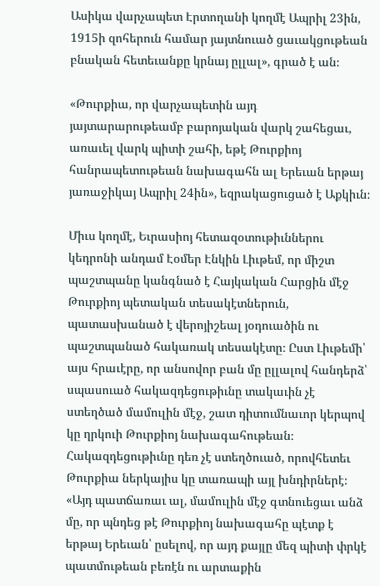Ասիկա վարչապետ Էրտողանի կողմէ Ապրիլ 23ին, 1915ի զոհերուն համար յայտնուած ցաւակցութեան բնական հետեւանքը կրնայ ըլլալ», գրած է ան։

«Թուրքիա, որ վարչապետին այդ յայտարարութեամբ բարոյական վարկ շահեցաւ, առաւել վարկ պիտի շահի, եթէ Թուրքիոյ հանրապետութեան նախագահն ալ Երեւան երթայ յառաջիկայ Ապրիլ 24ին», եզրակացուցած է Աքկիւն։

Միւս կողմէ, Եւրասիոյ հետազօտութիւններու կեդրոնի անդամ Էօմեր Էնկին Լիւթեմ, որ միշտ պաշտպանը կանգնած է Հայկական Հարցին մէջ Թուրքիոյ պետական տեսակէտներուն, պատասխանած է վերոյիշեալ յօդուածին ու պաշտպանած հակառակ տեսակէտը։ Ըստ Լիւթեմի՝ այս հրաւէրը, որ անսովոր բան մը ըլլալով հանդերձ՝ սպասուած հակազդեցութիւնը տակաւին չէ ստեղծած մամուլին մէջ, շատ դիտումնաւոր կերպով կը ղրկուի Թուրքիոյ նախագահութեան։ Հակազդեցութիւնը դեռ չէ ստեղծուած, որովհետեւ Թուրքիա ներկայիս կը տառապի այլ խնդիրներէ։ «Այդ պատճառաւ ալ, մամուլին մէջ գտնուեցաւ անձ մը, որ պնդեց թէ Թուրքիոյ նախագահը պէտք է երթայ Երեւան՝ ըսելով, որ այդ քայլը մեզ պիտի փրկէ պատմութեան բեռէն ու արտաքին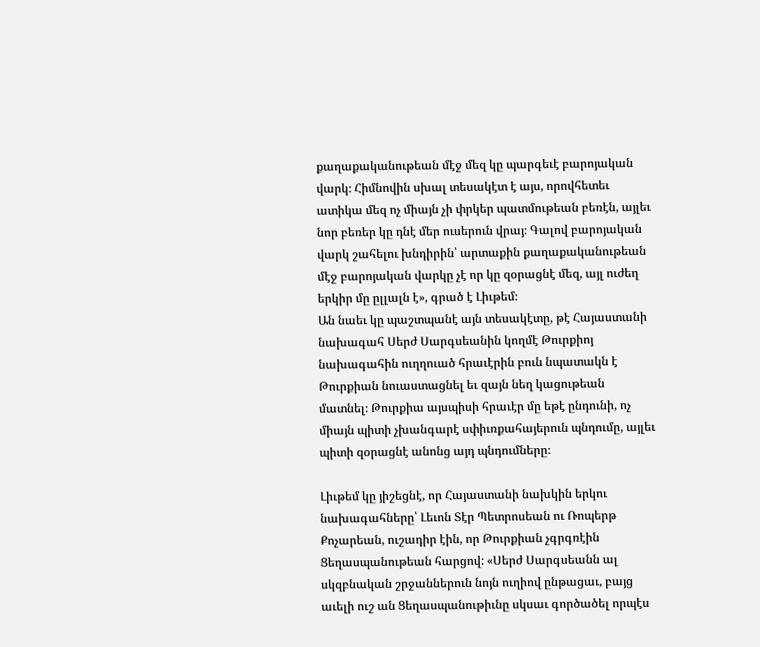քաղաքականութեան մէջ մեզ կը պարգեւէ բարոյական վարկ։ Հիմնովին սխալ տեսակէտ է այս, որովհետեւ ատիկա մեզ ոչ միայն չի փրկեր պատմութեան բեռէն, այլեւ նոր բեռեր կը դնէ մեր ուսերուն վրայ։ Գալով բարոյական վարկ շահելու խնդիրին՝ արտաքին քաղաքականութեան մէջ բարոյական վարկը չէ որ կը զօրացնէ մեզ, այլ ուժեղ երկիր մը ըլլալն է», գրած է Լիւթեմ։
Ան նաեւ կը պաշտպանէ այն տեսակէտը, թէ Հայաստանի նախագահ Սերժ Սարգսեանին կողմէ Թուրքիոյ նախագահին ուղղուած հրաւէրին բուն նպատակն է Թուրքիան նուաստացնել եւ զայն նեղ կացութեան մատնել։ Թուրքիա այսպիսի հրաւէր մը եթէ ընդունի, ոչ միայն պիտի չխանգարէ սփիւռքահայերուն պնդումը, այլեւ պիտի զօրացնէ անոնց այդ պնդումները։

Լիւթեմ կը յիշեցնէ, որ Հայաստանի նախկին երկու նախագահները՝ Լեւոն Տէր Պետրոսեան ու Ռոպերթ Քոչարեան, ուշադիր էին, որ Թուրքիան չգրգռէին Ցեղասպանութեան հարցով: «Սերժ Սարգսեանն ալ սկզբնական շրջաններուն նոյն ուղիով ընթացաւ, բայց աւելի ուշ ան Ցեղասպանութիւնը սկսաւ գործածել որպէս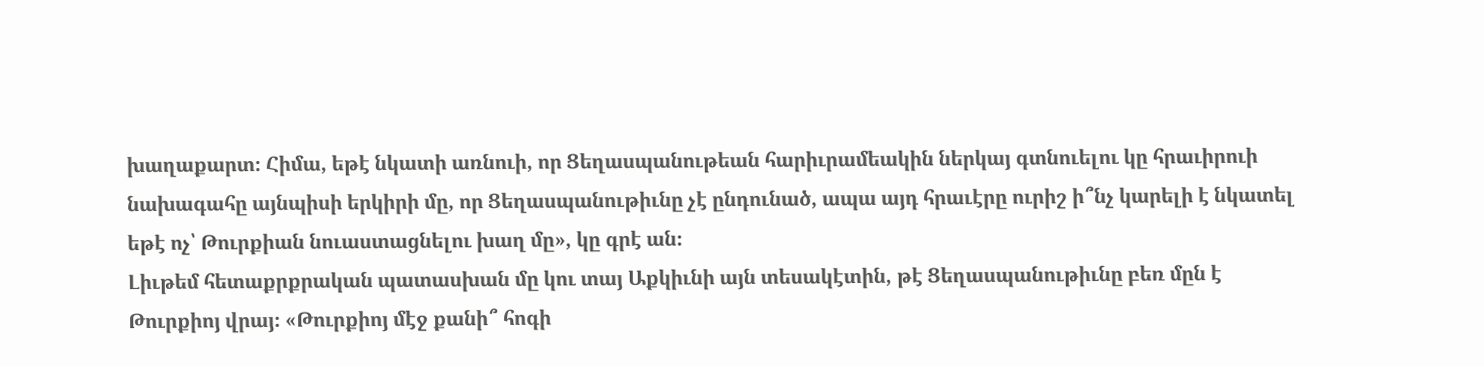խաղաքարտ։ Հիմա, եթէ նկատի առնուի, որ Ցեղասպանութեան հարիւրամեակին ներկայ գտնուելու կը հրաւիրուի նախագահը այնպիսի երկիրի մը, որ Ցեղասպանութիւնը չէ ընդունած, ապա այդ հրաւէրը ուրիշ ի՞նչ կարելի է նկատել եթէ ոչ՝ Թուրքիան նուաստացնելու խաղ մը», կը գրէ ան։
Լիւթեմ հետաքրքրական պատասխան մը կու տայ Աքկիւնի այն տեսակէտին, թէ Ցեղասպանութիւնը բեռ մըն է Թուրքիոյ վրայ։ «Թուրքիոյ մէջ քանի՞ հոգի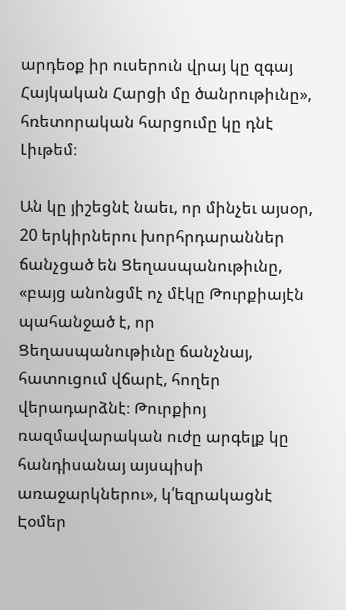արդեօք իր ուսերուն վրայ կը զգայ Հայկական Հարցի մը ծանրութիւնը», հռետորական հարցումը կը դնէ Լիւթեմ։

Ան կը յիշեցնէ նաեւ, որ մինչեւ այսօր, 20 երկիրներու խորհրդարաններ ճանչցած են Ցեղասպանութիւնը, «բայց անոնցմէ ոչ մէկը Թուրքիայէն պահանջած է, որ Ցեղասպանութիւնը ճանչնայ, հատուցում վճարէ, հողեր վերադարձնէ։ Թուրքիոյ ռազմավարական ուժը արգելք կը հանդիսանայ այսպիսի առաջարկներու», կ՛եզրակացնէ Էօմեր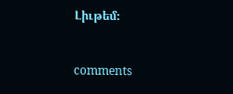Լիւթեմ։


comments